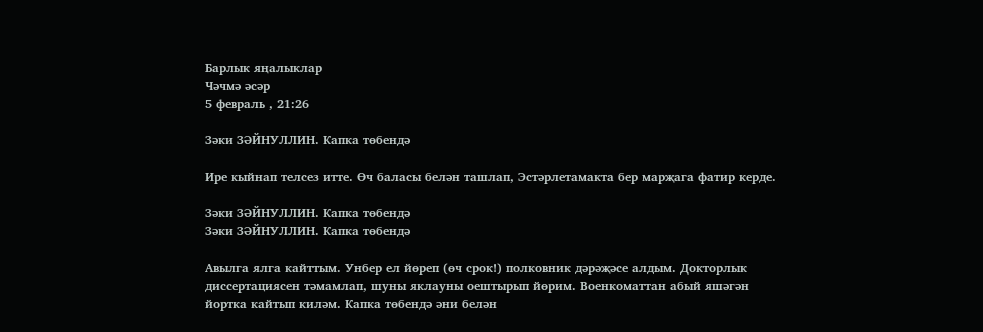Барлык яңалыклар
Чәчмә әсәр
5 февраль , 21:26

Зәки ЗӘЙНУЛЛИН. Капка төбендә

Ире кыйнап телсез итте. Өч баласы белән ташлап, Эстәрлетамакта бер марҗага фатир керде.

Зәки ЗӘЙНУЛЛИН. Капка төбендә
Зәки ЗӘЙНУЛЛИН. Капка төбендә

Авылга ялга кайттым. Унбер ел йөреп (өч срок!) полковник дәрәҗәсе алдым. Докторлык диссертациясен тәмамлап, шуны яклауны оештырып йөрим. Военкоматтан абый яшәгән йортка кайтып киләм. Капка төбендә әни белән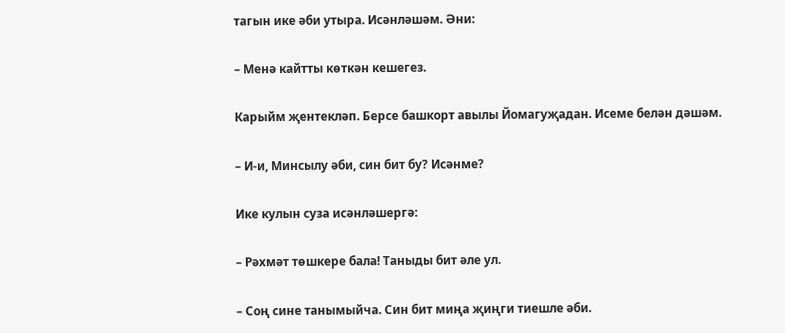тагын ике әби утыра. Исәнләшәм. Әни:

– Менә кайтты көткән кешегез.

Карыйм җентекләп. Берсе башкорт авылы Йомагуҗадан. Исеме белән дәшәм.

– И-и, Минсылу әби, син бит бу? Исәнме?

Ике кулын суза исәнләшергә:

– Рәхмәт төшкере бала! Таныды бит әле ул.

– Соң сине танымыйча. Син бит миңа җиңги тиешле әби.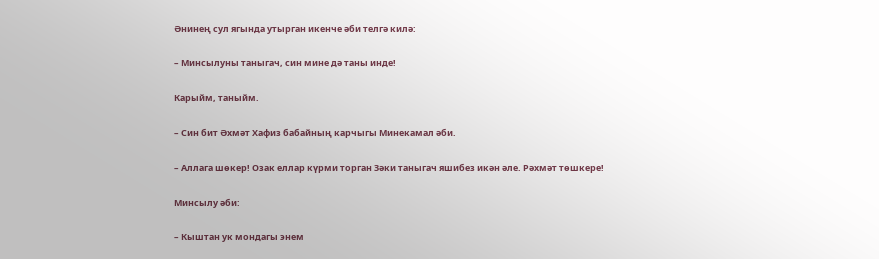Әнинең сул ягында утырган икенче әби телгә килә:

– Минсылуны таныгач, син мине дә таны инде!

Карыйм, таныйм.

– Син бит Әхмәт Хафиз бабайның карчыгы Минекамал әби.

– Аллага шөкер! Озак еллар күрми торган Зәки таныгач яшибез икән әле. Рәхмәт төшкере!

Минсылу әби:

– Кыштан ук мондагы энем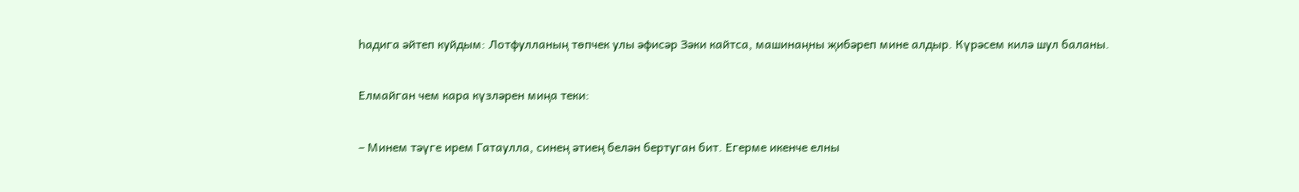һадига әйтеп куйдым: Лотфулланың төпчек улы әфисәр Зәки кайтса, машинаңны җибәреп мине алдыр. Күрәсем килә шул баланы.

Елмайган чем кара күзләрен миңа теки:

– Минем тәүге ирем Гатаулла, синең әтиең белән бертуган бит. Егерме икенче елны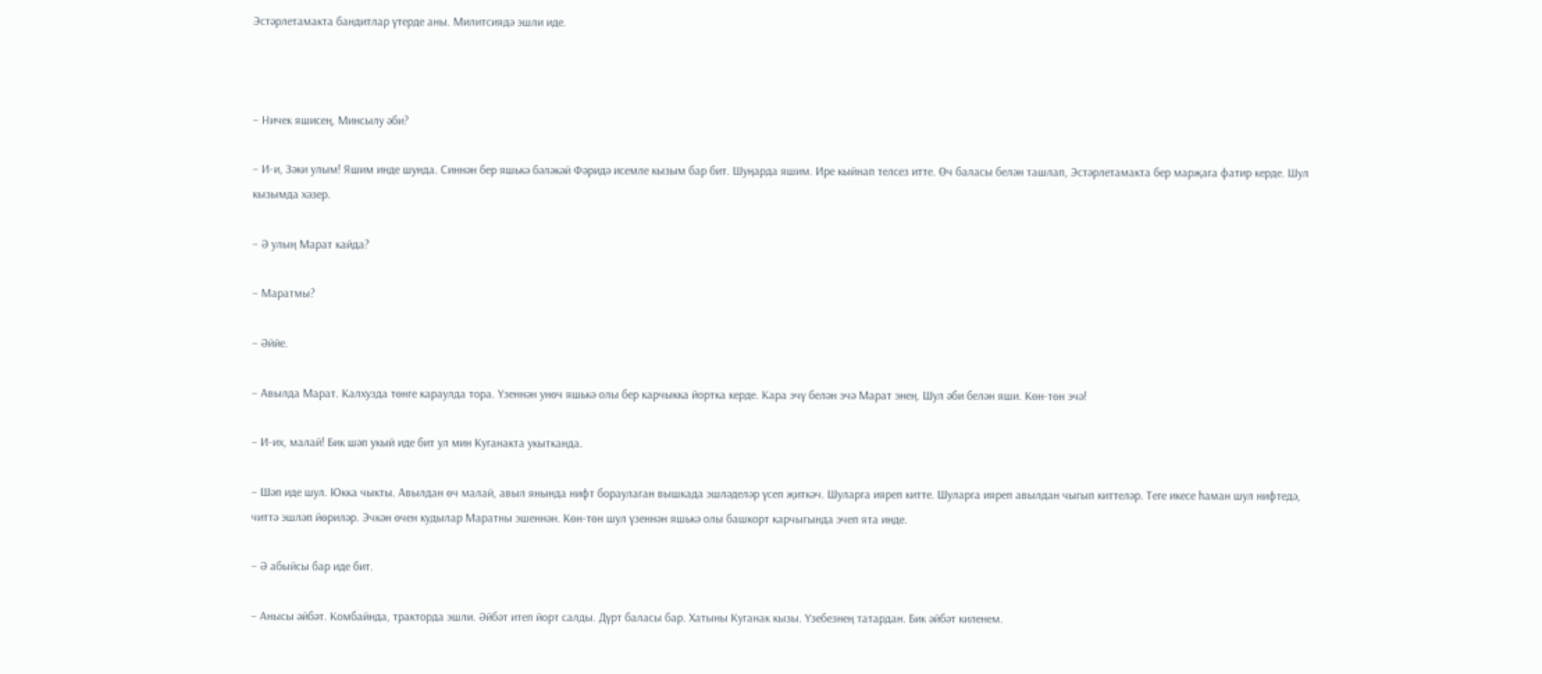Эстәрлетамакта бандитлар үтерде аны. Милитсиядә эшли иде.



– Ничек яшисең, Минсылу әби?

– И-и, Зәки улым! Яшим инде шунда. Синнән бер яшькә бәләкәй Фәридә исемле кызым бар бит. Шуңарда яшим. Ире кыйнап телсез итте. Өч баласы белән ташлап, Эстәрлетамакта бер марҗага фатир керде. Шул кызымда хәзер.

– Ә улың Марат кайда?

– Маратмы?

– Әййе.

– Авылда Марат. Калхузда төнге караулда тора. Үзеннән унөч яшькә олы бер карчыкка йортка керде. Кара эчү белән эчә Марат энең. Шул әби белән яши. Көн-төн эчә!

– И-их, малай! Бик шәп укый иде бит ул мин Куганакта укытканда.

– Шәп иде шул. Юкка чыкты. Авылдан өч малай, авыл янында нифт бораулаган вышкада эшләделәр үсеп җиткәч. Шуларга ияреп китте. Шуларга ияреп авылдан чыгып киттеләр. Теге икесе һаман шул нифтедә, читтә эшләп йөриләр. Эчкән өчен кудылар Маратны эшеннән. Көн-төн шул үзеннән яшькә олы башкорт карчыгында эчеп ята инде.

– Ә абыйсы бар иде бит.

– Анысы әйбәт. Комбайнда, тракторда эшли. Әйбәт итеп йорт салды. Дүрт баласы бар. Хатыны Куганак кызы. Үзебезнең татардан. Бик әйбәт киленем.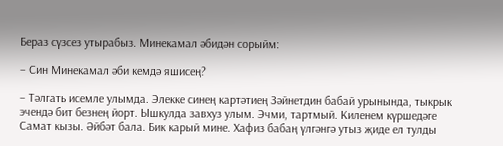Бераз сүзсез утырабыз. Минекамал әбидән сорыйм:

– Син Минекамал әби кемдә яшисең?

– Тәлгать исемле улымда. Элекке синең картәтиең Зәйнетдин бабай урынында, тыкрык эчендә бит безнең йорт. Ышкулда завхуз улым. Эчми, тартмый. Киленем күршедәге Самат кызы. Әйбәт бала. Бик карый мине. Хафиз бабаң үлгәнгә утыз җиде ел тулды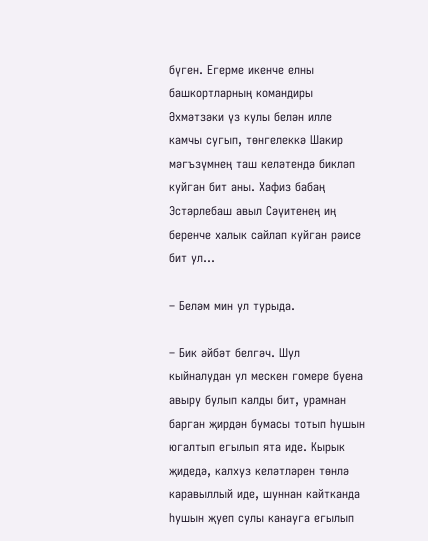бүген. Егерме икенче елны башкортларның командиры Әхмәтзәки үз кулы белән илле камчы сугып, төнгелеккә Шакир мәгъзүмнең таш келәтендә бикләп куйган бит аны. Хафиз бабаң Эстәрлебаш авыл Сәүитенең иң беренче халык сайлап куйган рәисе бит ул…

– Беләм мин ул турыда.

– Бик әйбәт белгәч. Шул кыйналудан ул мескен гомере буена авыру булып калды бит, урамнан барган җирдән бумасы тотып һушын югалтып егылып ята иде. Кырык җидедә, калхуз келәтләрен төнлә каравыллый иде, шуннан кайтканда һушын җуеп сулы канауга егылып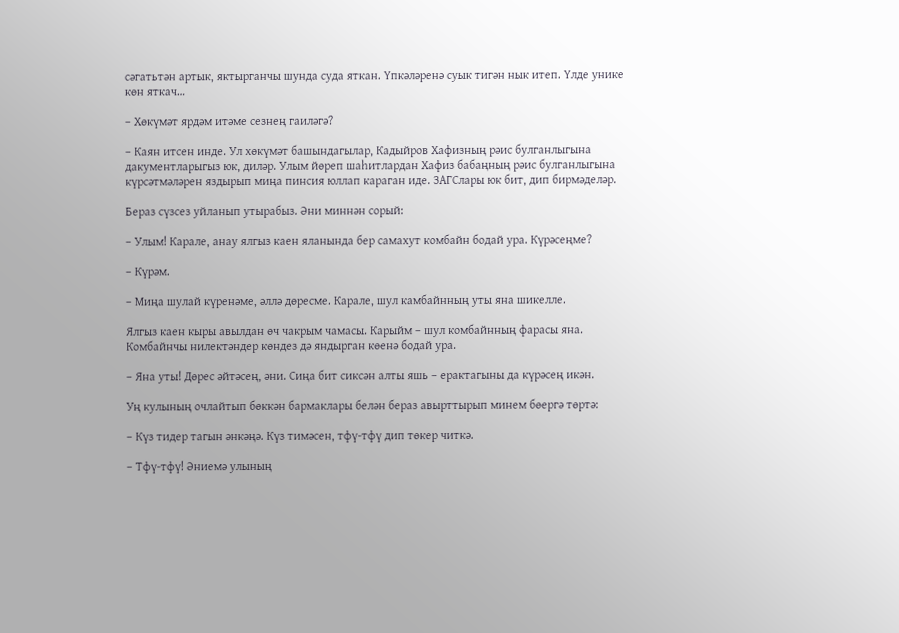сәгатьтән артык, яктырганчы шунда суда яткан. Үпкәләренә суык тигән нык итеп. Үлде унике көн яткач…

– Хөкүмәт ярдәм итәме сезнең гаиләгә?

– Каян итсен инде. Ул хөкүмәт башындагылар, Кадыйров Хафизның рәис булганлыгына дакументларыгыз юк, диләр. Улым йөреп шаһитлардан Хафиз бабаңның рәис булганлыгына күрсәтмәләрен яздырып миңа пинсия юллап караган иде. ЗАГСлары юк бит, дип бирмәделәр.

Бераз сүзсез уйланып утырабыз. Әни миннән сорый:

– Улым! Карале, анау ялгыз каен яланында бер самахут комбайн бодай ура. Күрәсеңме?

– Күрәм.

– Миңа шулай күренәме, әллә дөресме. Карале, шул камбайнның уты яна шикелле.

Ялгыз каен кыры авылдан өч чакрым чамасы. Карыйм – шул комбайнның фарасы яна. Комбайнчы нилектәндер көндез дә яндырган көенә бодай ура.

– Яна уты! Дөрес әйтәсең, әни. Сиңа бит сиксән алты яшь – ерактагыны да күрәсең икән.

Уң кулының очлайтып бөккән бармаклары белән бераз авырттырып минем бөергә төртә:

– Күз тидер тагын әнкәңә. Күз тимәсен, тфү-тфү дип төкер читкә.

– Тфү-тфү! Әниемә улының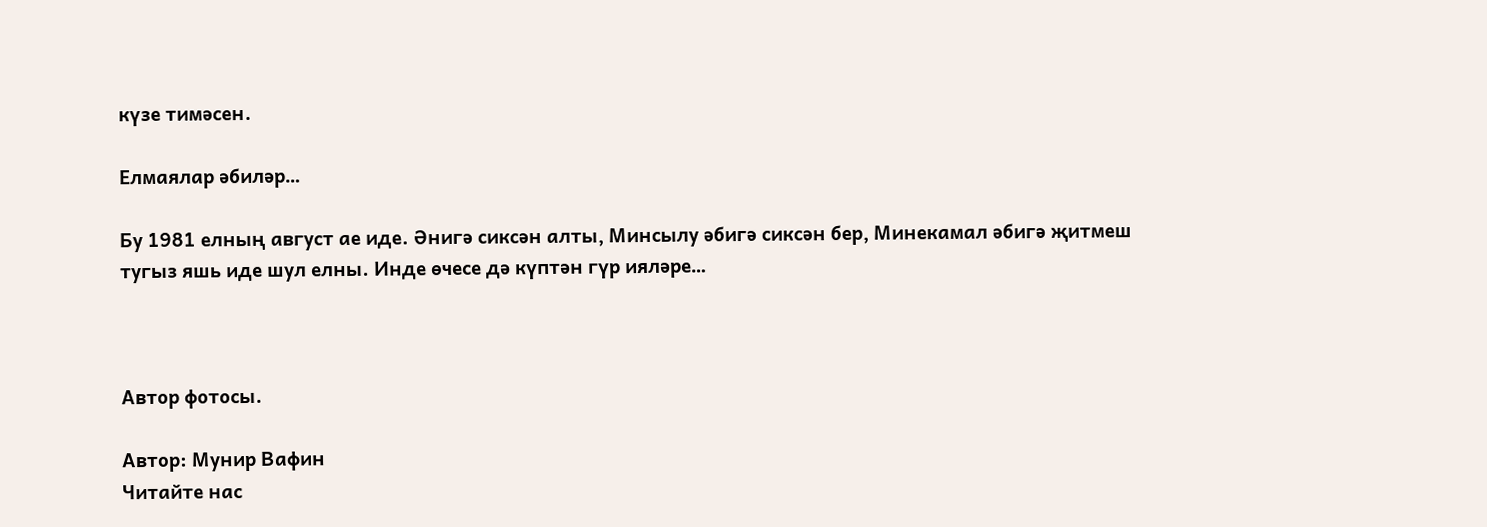күзе тимәсен.

Елмаялар әбиләр…

Бу 1981 елның август ае иде. Әнигә сиксән алты, Минсылу әбигә сиксән бер, Минекамал әбигә җитмеш тугыз яшь иде шул елны. Инде өчесе дә күптән гүр ияләре…



Автор фотосы.

Автор: Мунир Вафин
Читайте нас